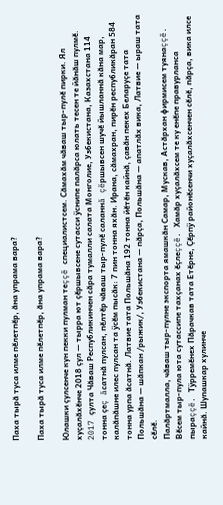Паха тырă туса илме пĕлетпĕр, ăна упрама вара?

Паха тырă туса илме пĕлетпĕр, ăна упрама вара?

Юлашки çулсенче кун пекки пулман теççĕ специалистсем. Сăмахăм чăваш тыр-пулĕ пирки. Ял хуçалăхĕнче 2018 çул — тырра ют çĕршывсене сутасси ÿснипе палăрса юлать тесен те йăнăш пулмĕ. 2017 çулта Чăваш Республикинчен сăра тумалли салата Монголие, Узбекистана, Казахстана 114 тонна çеç ăсатнă пулсан, пĕлтĕр чăваш тыр-пулĕ саланнă çĕршывсен шучĕ йышланнă кăна мар, калăпăшне илес пулсан та ÿсĕм пысăк: 7 пин тонна яхăн. Ирана, сăмахран, пирĕн республикăран 584 тонна урпа ăсатнă. Латвие тата Польшăна 192 тонна йĕтĕн кайнă, çавăн пекех Беларуçе тата Польшăна — шăпкан /рыжик/, Узбекистана — пăрçа, Польшăна — апатлăх вика, Латвие — ыраш тата сĕлĕ.
Палăртмалла, чăваш тыр-пулне экспорта ямашкăн Самар, Мускав, Астăрхан фирмисем туянаççĕ. Вĕсем тыр-пула юта сутассипе тахçанах ĕçлеççĕ. Хамăр хуçалăхсем те ку енĕпе правурланса пыраççĕ. Тÿрремĕнех Пăрачкав тата Етĕрне, Çĕрпÿ районĕсенчи хуçалăхсенчен сĕлĕ, пăрçа, вика илсе кайнă. Шупашкар хулинче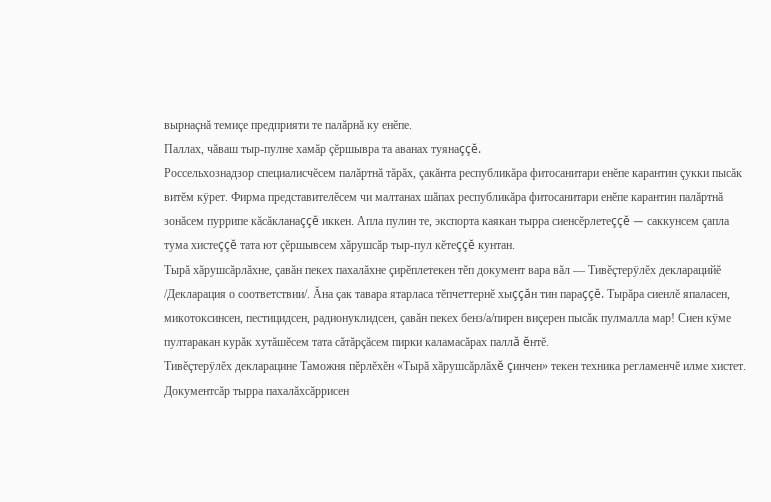вырнаçнă темиçе предприяти те палăрнă ку енĕпе.
Паллах, чăваш тыр-пулне хамăр çĕршывра та аванах туянаççĕ.
Россельхознадзор специалисчĕсем палăртнă тăрăх, çакăнта республикăра фитосанитари енĕпе карантин çукки пысăк витĕм кÿрет. Фирма представителĕсем чи малтанах шăпах республикăра фитосанитари енĕпе карантин палăртнă зонăсем пуррипе кăсăкланаççĕ иккен. Апла пулин те, экспорта каякан тырра сиенсĕрлетеççĕ — саккунсем çапла тума хистеççĕ тата ют çĕршывсем хăрушсăр тыр-пул кĕтеççĕ кунтан.
Тырă хăрушсăрлăхне, çавăн пекех пахалăхне çирĕплетекен тĕп документ вара вăл — Тивĕçтерÿлĕх декларацийĕ /Декларация о соответствии/. Ăна çак тавара ятарласа тĕпчеттернĕ хыççăн тин параççĕ. Тырăра сиенлĕ япаласен, микотоксинсен, пестицидсен, радионуклидсен, çавăн пекех бенз/а/пирен виçерен пысăк пулмалла мар! Сиен кÿме пултаракан курăк хутăшĕсем тата сăтăрçăсем пирки каламасăрах паллă ĕнтĕ.
Тивĕçтерÿлĕх декларацине Таможня пĕрлĕхĕн «Тырă хăрушсăрлăхĕ çинчен» текен техника регламенчĕ илме хистет. Документсăр тырра пахалăхсăррисен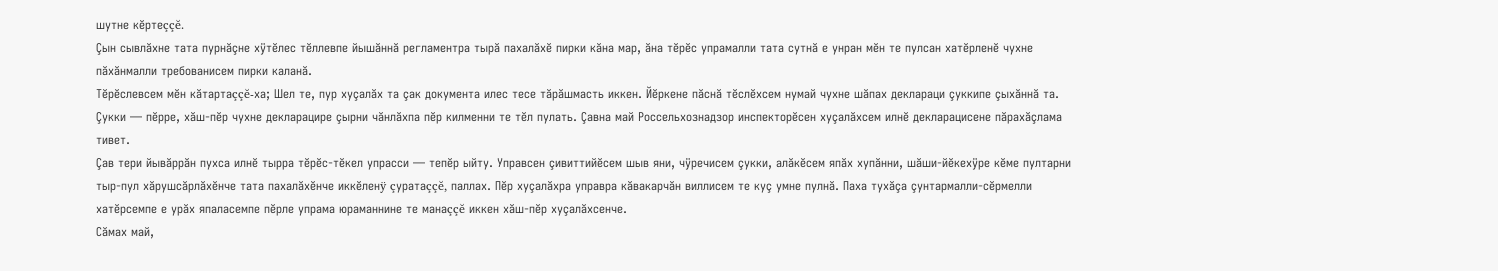шутне кĕртеççĕ.
Çын сывлăхне тата пурнăçне хÿтĕлес тĕллевпе йышăннă регламентра тырă пахалăхĕ пирки кăна мар, ăна тĕрĕс упрамалли тата сутнă е унран мĕн те пулсан хатĕрленĕ чухне пăхăнмалли требованисем пирки каланă.
Тĕрĕслевсем мĕн кăтартаççĕ-ха; Шел те, пур хуçалăх та çак документа илес тесе тăрăшмасть иккен. Йĕркене пăснă тĕслĕхсем нумай чухне шăпах деклараци çуккипе çыхăннă та. Çукки — пĕрре, хăш-пĕр чухне декларацире çырни чăнлăхпа пĕр килменни те тĕл пулать. Çавна май Россельхознадзор инспекторĕсен хуçалăхсем илнĕ декларацисене пăрахăçлама тивет.
Çав тери йывăррăн пухса илнĕ тырра тĕрĕс-тĕкел упрасси — тепĕр ыйту. Управсен çивиттийĕсем шыв яни, чÿречисем çукки, алăкĕсем япăх хупăнни, шăши-йĕкехÿре кĕме пултарни тыр-пул хăрушсăрлăхĕнче тата пахалăхĕнче иккĕленÿ çуратаççĕ, паллах. Пĕр хуçалăхра управра кăвакарчăн виллисем те куç умне пулнă. Паха тухăçа çунтармалли-сĕрмелли хатĕрсемпе е урăх япаласемпе пĕрле упрама юраманнине те манаççĕ иккен хăш-пĕр хуçалăхсенче.
Сăмах май,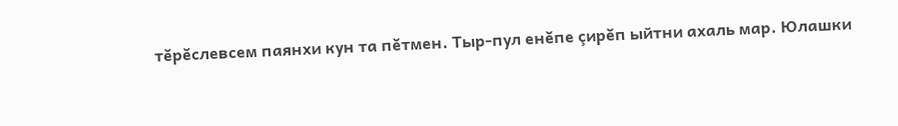тĕрĕслевсем паянхи кун та пĕтмен. Тыр-пул енĕпе çирĕп ыйтни ахаль мар. Юлашки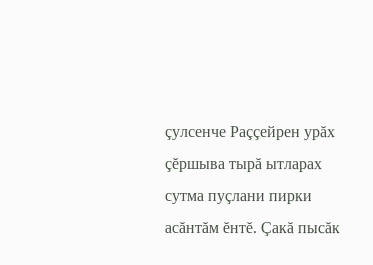çулсенче Раççейрен урăх çĕршыва тырă ытларах сутма пуçлани пирки асăнтăм ĕнтĕ. Çакă пысăк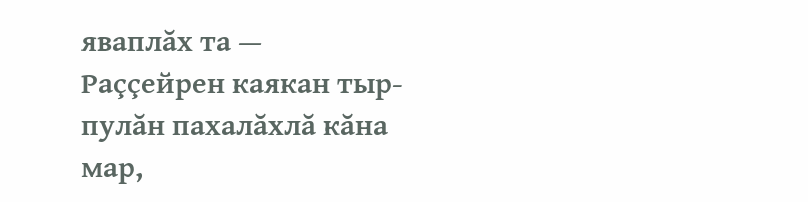яваплăх та — Раççейрен каякан тыр-пулăн пахалăхлă кăна мар,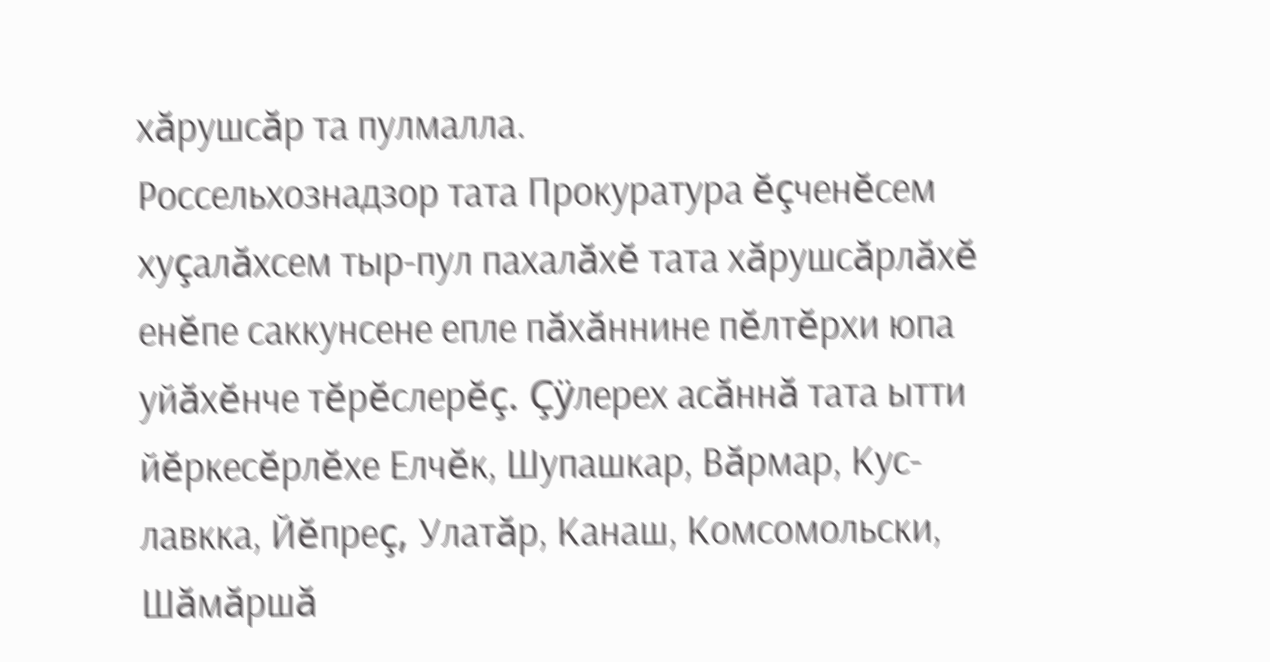хăрушсăр та пулмалла.
Россельхознадзор тата Прокуратура ĕçченĕсем хуçалăхсем тыр-пул пахалăхĕ тата хăрушсăрлăхĕ енĕпе саккунсене епле пăхăннине пĕлтĕрхи юпа уйăхĕнче тĕрĕслерĕç. Çÿлерех асăннă тата ытти йĕркесĕрлĕхе Елчĕк, Шупашкар, Вăрмар, Кус- лавкка, Йĕпреç, Улатăр, Канаш, Комсомольски, Шăмăршă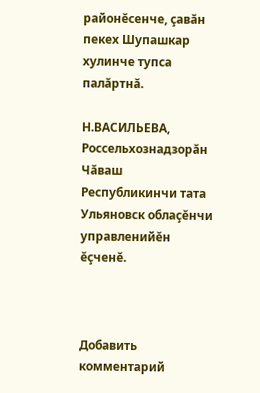районĕсенче, çавăн пекех Шупашкар хулинче тупса палăртнă.

Н.ВАСИЛЬЕВА,
Россельхознадзорăн Чăваш Республикинчи тата Ульяновск облаçĕнчи управленийĕн ĕçченĕ.



Добавить комментарий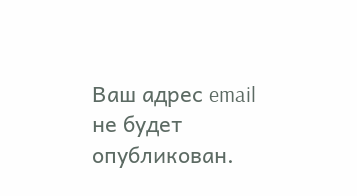Ваш адрес email не будет опубликован.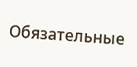Обязательные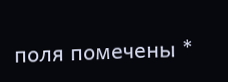поля помечены *